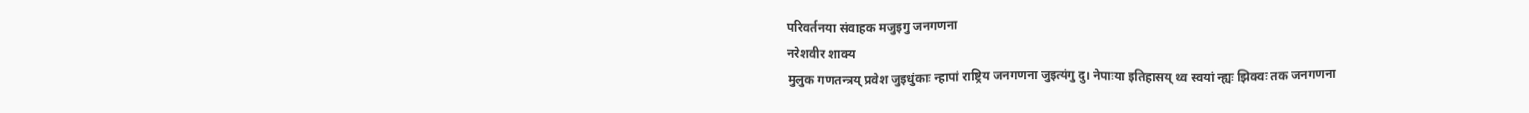परिवर्तनया संवाहक मजुइगु जनगणना
नरेशवीर शाक्य
मुलुक गणतन्त्रय् प्रवेश जुइधुंकाः न्हापां राष्ट्रिय जनगणना जुइत्यंगु दु। नेपाःया इतिहासय् थ्व स्वयां न्ह्यः झिक्वः तक जनगणना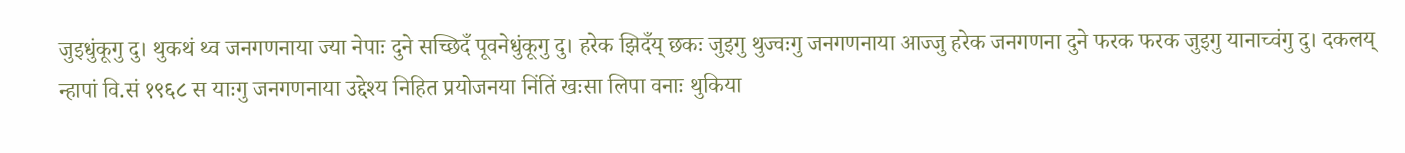जुइधुंकूगु दु। थुकथं थ्व जनगणनाया ज्या नेपाः दुने सच्छिदँ पूवनेधुंकूगु दु। हरेक झिदँय् छकः जुइगु थुज्वःगु जनगणनाया आज्जु हरेक जनगणना दुने फरक फरक जुइगु यानाच्वंगु दु। दकलय् न्हापां वि.सं १९६८ स याःगु जनगणनाया उद्देश्य निहित प्रयोजनया निंतिं खःसा लिपा वनाः थुकिया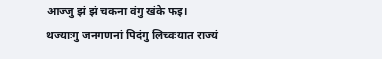आज्जु झं झं चकना वंगु खंके फइ। थज्याःगु जनगणनां पिदंगु लिच्वःयात राज्यं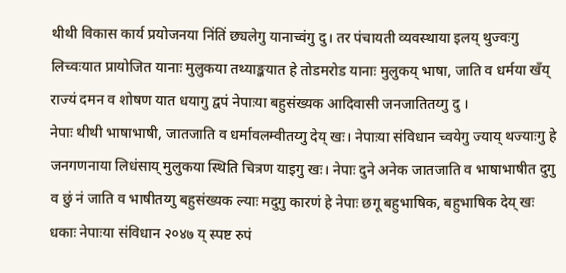थीथी विकास कार्य प्रयोजनया निंतिं छ्यलेगु यानाच्वंगु दु। तर पंचायती व्यवस्थाया इलय् थुज्वःगु लिच्वःयात प्रायोजित यानाः मुलुकया तथ्याङ्कयात हे तोडमरोड यानाः मुलुकय् भाषा, जाति व धर्मया खँय् राज्यं दमन व शोषण यात धयागु द्वपं नेपाःया बहुसंख्यक आदिवासी जनजातितय्गु दु ।
नेपाः थीथी भाषाभाषी, जातजाति व धर्मावलम्वीतय्गु देय् खः। नेपाःया संविधान च्वयेगु ज्याय् थज्याःगु हे जनगणनाया लिधंसाय् मुलुकया स्थिति चित्रण याइगु खः। नेपाः दुने अनेक जातजाति व भाषाभाषीत दुगु व छुं नं जाति व भाषीतय्गु बहुसंख्यक ल्याः मदुगु कारणं हे नेपाः छगू बहुभाषिक, बहुभाषिक देय् खः धकाः नेपाःया संविधान २०४७ य् स्पष्ट रुपं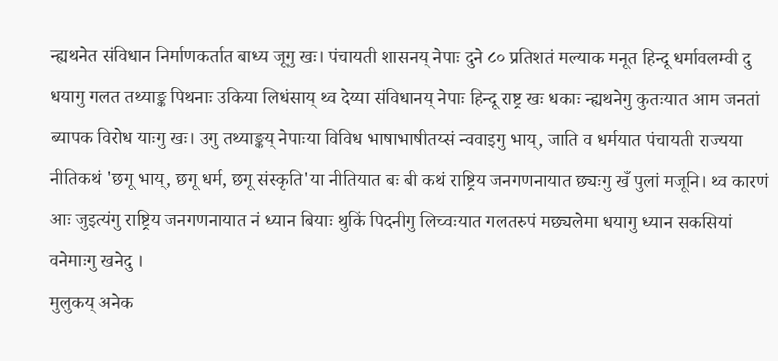न्ह्यथनेत संविधान निर्माणकर्तात बाध्य जूगु खः। पंचायती शासनय् नेपाः दुने ८० प्रतिशतं मल्याक मनूत हिन्दू धर्मावलम्वी दु धयागु गलत तथ्याङ्क पिथनाः उकिया लिधंसाय् थ्व देय्या संविधानय् नेपाः हिन्दू राष्ट्र खः धकाः न्ह्यथनेगु कुतःयात आम जनतां ब्यापक विरोध याःगु खः। उगु तथ्याङ्कय् नेपाःया विविध भाषाभाषीतय्सं न्ववाइगु भाय्, जाति व धर्मयात पंचायती राज्यया नीतिकथं 'छगू भाय्, छगू धर्म, छगू संस्कृति'या नीतियात बः बी कथं राष्ट्रिय जनगणनायात छ्यःगु खँ पुलां मजूनि। थ्व कारणं आः जुइत्यंगु राष्ट्रिय जनगणनायात नं ध्यान बियाः थुकिं पिदनीगु लिच्वःयात गलतरुपं मछ्यलेमा धयागु ध्यान सकसियां वनेमाःगु खनेदु ।
मुलुकय् अनेक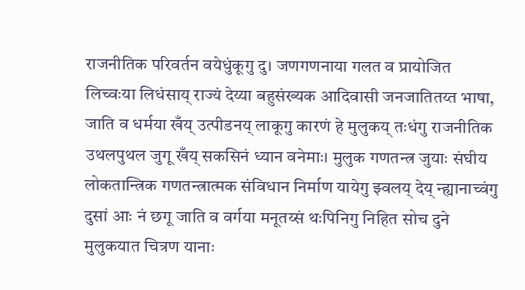राजनीतिक परिवर्तन वयेधुंकूगु दु। जणगणनाया गलत व प्रायोजित लिच्वःया लिधंसाय् राज्यं देय्या बहुसंख्यक आदिवासी जनजातितय्त भाषा, जाति व धर्मया खँय् उत्पीडनय् लाकूगु कारणं हे मुलुकय् तःधंगु राजनीतिक उथलपुथल जुगू खँय् सकसिनं ध्यान वनेमाः। मुलुक गणतन्त्र जुयाः संघीय लोकतान्त्रिक गणतन्त्रात्मक संविधान निर्माण यायेगु झ्वलय् देय् न्ह्यानाच्वंगु दुसां आः नं छगू जाति व वर्गया मनूतय्सं थःपिनिगु निहित सोच दुने मुलुकयात चित्रण यानाः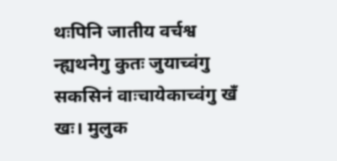थःपिनि जातीय वर्चश्व न्ह्यथनेगु कुतः जुयाच्वंगु सकसिनं वाःचायेकाच्वंगु खँ खः। मुलुक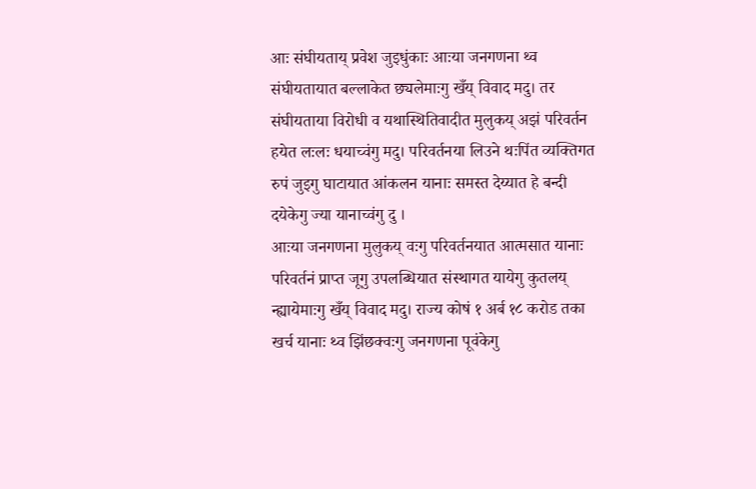आः संघीयताय् प्रवेश जुइधुंकाः आःया जनगणना थ्व संघीयतायात बल्लाकेत छ्यलेमाःगु खँय् विवाद मदु। तर संघीयताया विरोधी व यथास्थितिवादीत मुलुकय् अझं परिवर्तन हयेत लःलः धयाच्वंगु मदु। परिवर्तनया लिउने थःपिंत व्यक्तिगत रुपं जुइगु घाटायात आंकलन यानाः समस्त देय्यात हे बन्दी दयेकेगु ज्या यानाच्वंगु दु ।
आःया जनगणना मुलुकय् वःगु परिवर्तनयात आत्मसात यानाः परिवर्तनं प्राप्त जूगु उपलब्धियात संस्थागत यायेगु कुतलय् न्ह्यायेमाःगु खँय् विवाद मदु। राज्य कोषं १ अर्ब १८ करोड तका खर्च यानाः थ्व झिंछक्वःगु जनगणना पूवंकेगु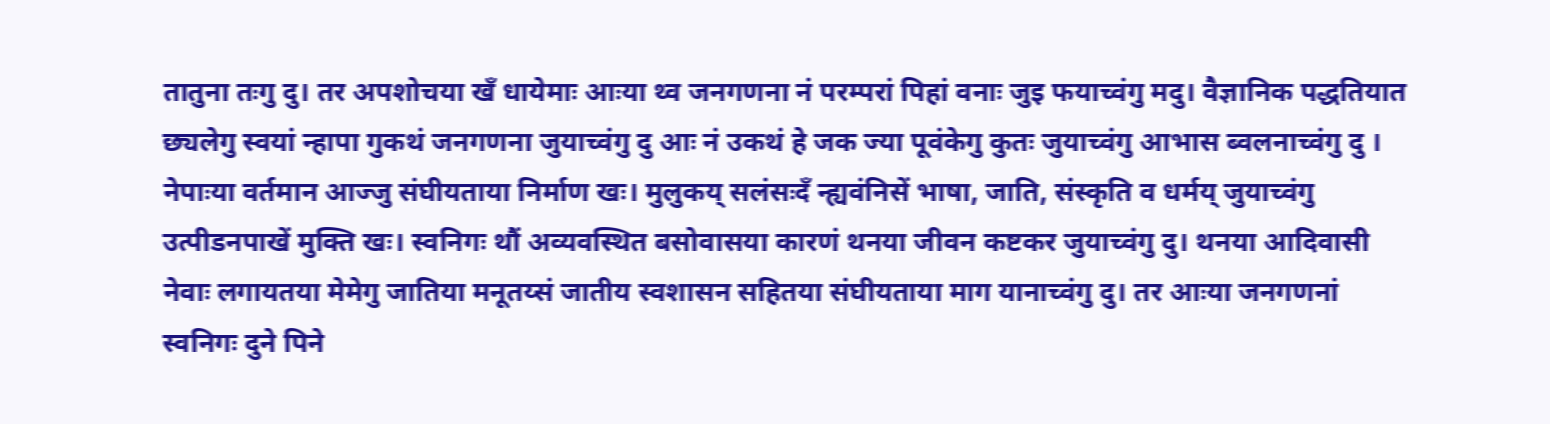तातुना तःगु दु। तर अपशोचया खँ धायेमाः आःया थ्व जनगणना नं परम्परां पिहां वनाः जुइ फयाच्वंगु मदु। वैज्ञानिक पद्धतियात छ्यलेगु स्वयां न्हापा गुकथं जनगणना जुयाच्वंगु दु आः नं उकथं हे जक ज्या पूवंकेगु कुतः जुयाच्वंगु आभास ब्वलनाच्वंगु दु ।
नेपाःया वर्तमान आज्जु संघीयताया निर्माण खः। मुलुकय् सलंसःदँ न्ह्यवंनिसें भाषा, जाति, संस्कृति व धर्मय् जुयाच्वंगु उत्पीडनपाखें मुक्ति खः। स्वनिगः थौं अव्यवस्थित बसोवासया कारणं थनया जीवन कष्टकर जुयाच्वंगु दु। थनया आदिवासी नेवाः लगायतया मेमेगु जातिया मनूतय्सं जातीय स्वशासन सहितया संघीयताया माग यानाच्वंगु दु। तर आःया जनगणनां स्वनिगः दुने पिने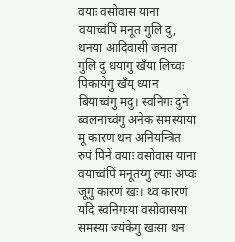वयाः वसोवास याना वयाच्वंपिं मनूत गुलि दु, थनया आदिवासी जनता गुलि दु धयागु खँया लिच्वः पिकायेगु खँय् ध्यान बियाच्वंगु मदु। स्वनिगः दुने ब्वलनाच्वंगु अनेक समस्याया मू कारण थन अनियन्त्रित रुपं पिनें वयाः वसोवास याना वयाच्वंपिं मनूतय्गु ल्याः अप्वः जूगु कारणं खः। थ्व कारणं यदि स्वनिगःया वसोवासया समस्या ज्यंकेगु खःसा थन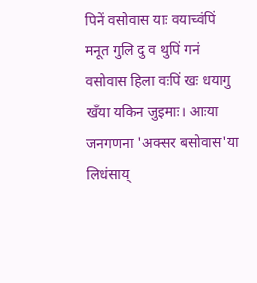पिनें वसोवास याः वयाच्वंपिं मनूत गुलि दु व थुपिं गनं वसोवास हिला वःपिं खः धयागु खँया यकिन जुइमाः। आःया जनगणना 'अक्सर बसोवास'या लिधंसाय्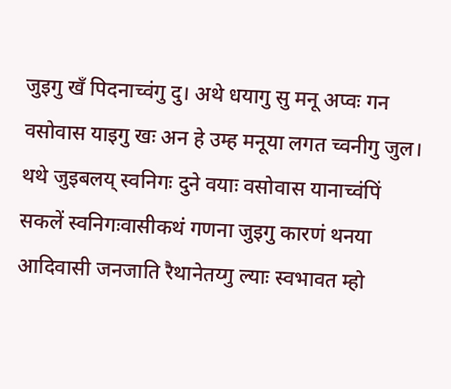जुइगु खँ पिदनाच्वंगु दु। अथे धयागु सु मनू अप्वः गन वसोवास याइगु खः अन हे उम्ह मनूया लगत च्वनीगु जुल। थथे जुइबलय् स्वनिगः दुने वयाः वसोवास यानाच्वंपिं सकलें स्वनिगःवासीकथं गणना जुइगु कारणं थनया आदिवासी जनजाति रैथानेतय्गु ल्याः स्वभावत म्हो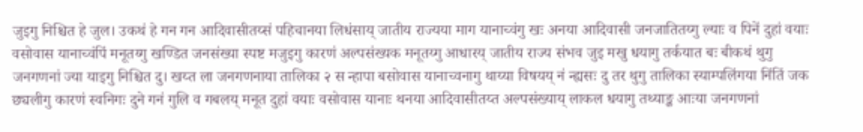जुइगु निश्चित हे जुल। उकथं हे गन गन आदिवासीतय्सं पहिचानया लिधंसाय् जातीय राज्यया माग यानाच्वंगु खः अनया आदिवासी जनजातितय्गु ल्याः व पिनें दुहां वयाः वसोवास यानाच्वंपिं मनूतय्गु खण्डित जनसंख्या स्पष्ट मजुइगु कारणं अल्पसंख्यक मनूतय्गु आधारय् जातीय राज्य संभव जुइ मखु धयागु तर्कयात बः बीकथं थुगु जनगणनां ज्या याइगु निश्चित दु। खय्त ला जनगणनाया तालिका २ स न्हापा बसोवास यानाच्वनागु थाय्या विषयय् नं न्ह्यसः दु तर थुगु तालिका स्याम्पलिंगया निंतिं जक छ्यलीगु कारणं स्वनिगः दुने गनं गुलि व गबलय् मनूत दुहां वयाः वसोवास यानाः थनया आदिवासीतय्त अल्पसंख्याय् लाकल धयागु तथ्याङ्क आःया जनगणनां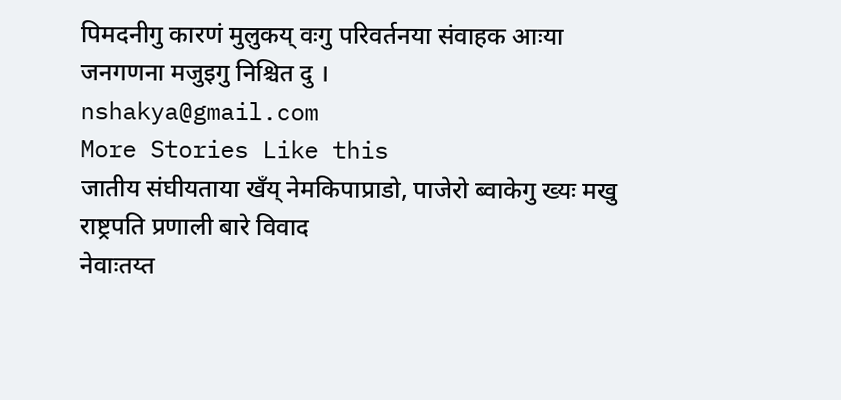पिमदनीगु कारणं मुलुकय् वःगु परिवर्तनया संवाहक आःया जनगणना मजुइगु निश्चित दु ।
nshakya@gmail.com
More Stories Like this
जातीय संघीयताया खँय् नेमकिपाप्राडो, पाजेरो ब्वाकेगु ख्यः मखु
राष्ट्रपति प्रणाली बारे विवाद
नेवाःतय्त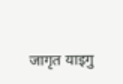जागृत याइगु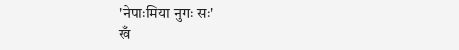'नेपाःमिया नुगः सः'
खँ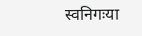स्वनिगःया